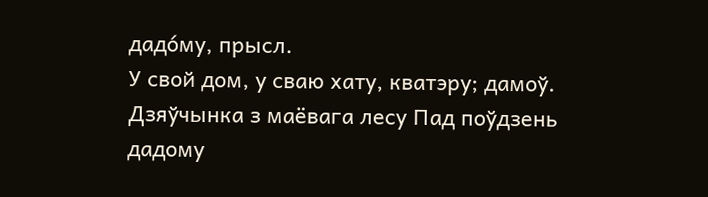дадо́му, прысл.
У свой дом, у сваю хату, кватэру; дамоў. Дзяўчынка з маёвага лесу Пад поўдзень дадому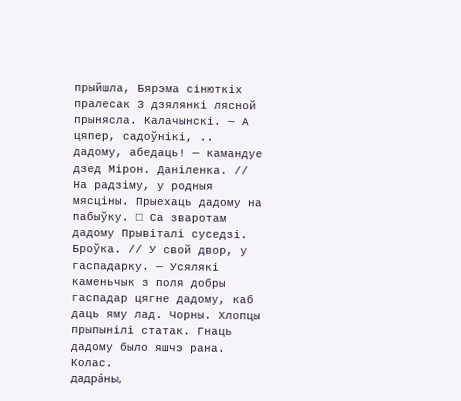прыйшла, Бярэма сінюткіх пралесак З дзялянкі лясной прынясла. Калачынскі. — А цяпер, садоўнікі, .. дадому, абедаць! — камандуе дзед Мірон. Даніленка. // На радзіму, у родныя мясціны. Прыехаць дадому на пабыўку. □ Са зваротам дадому Прывіталі суседзі. Броўка. // У свой двор, у гаспадарку. — Усялякі каменьчык з поля добры гаспадар цягне дадому, каб даць яму лад. Чорны. Хлопцы прыпынілі статак. Гнаць дадому было яшчэ рана. Колас.
дадра́ны,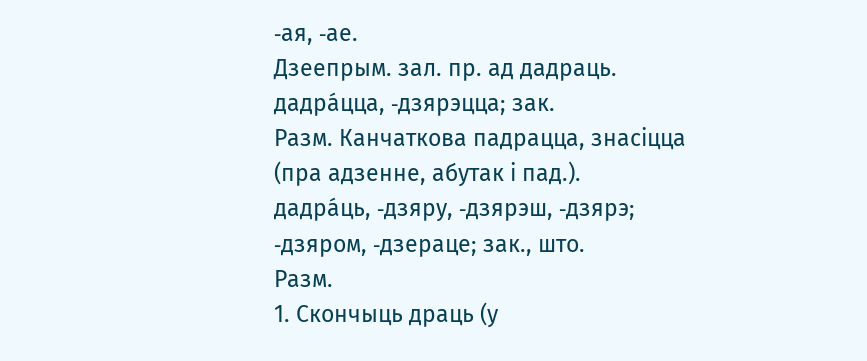‑ая, ‑ае.
Дзеепрым. зал. пр. ад дадраць.
дадра́цца, ‑дзярэцца; зак.
Разм. Канчаткова падрацца, знасіцца (пра адзенне, абутак і пад.).
дадра́ць, ‑дзяру, ‑дзярэш, ‑дзярэ; ‑дзяром, ‑дзераце; зак., што.
Разм.
1. Скончыць драць (у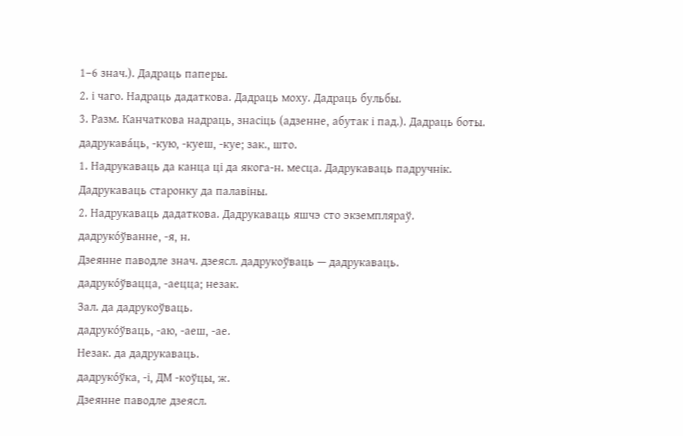1–6 знач.). Дадраць паперы.
2. і чаго. Надраць дадаткова. Дадраць моху. Дадраць бульбы.
3. Разм. Канчаткова надраць, знасіць (адзенне, абутак і пад.). Дадраць боты.
дадрукава́ць, ‑кую, ‑куеш, ‑куе; зак., што.
1. Надрукаваць да канца ці да якога‑н. месца. Дадрукаваць падручнік. Дадрукаваць старонку да палавіны.
2. Надрукаваць дадаткова. Дадрукаваць яшчэ сто экземпляраў.
дадруко́ўванне, ‑я, н.
Дзеянне паводле знач. дзеясл. дадрукоўваць — дадрукаваць.
дадруко́ўвацца, ‑аецца; незак.
Зал. да дадрукоўваць.
дадруко́ўваць, ‑аю, ‑аеш, ‑ае.
Незак. да дадрукаваць.
дадруко́ўка, ‑і, ДМ ‑коўцы, ж.
Дзеянне паводле дзеясл.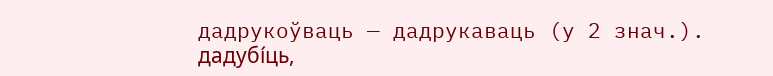дадрукоўваць — дадрукаваць (у 2 знач.).
дадубі́ць,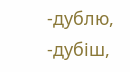‑дублю, ‑дубіш,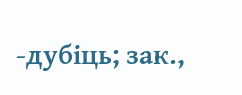‑дубіць; зак.,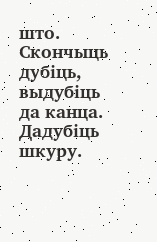што.
Скончыць дубіць, выдубіць да канца. Дадубіць шкуру.